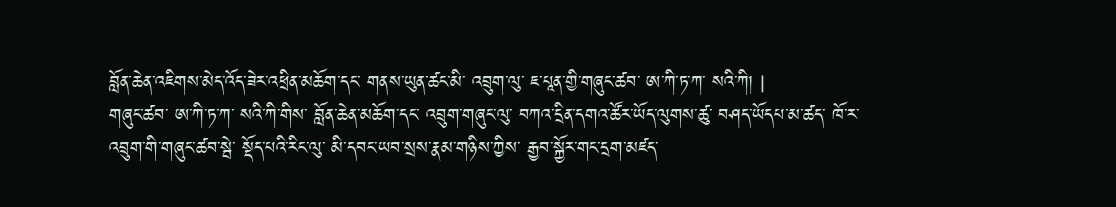བློན་ཆེན་འཇིགས་མེད་འོད་ཟེར་འཕྲིན་མཆོག་དང་ གནས་ཡུན་ཚང་མི་ འབྲུག་ལུ་ ཇ་པཱན་གྱི་གཞུང་ཚབ་ ཨ་ཀི་ཏ་ཀ་ སའི་ཀི། |
གཞུང་ཚབ་ ཨ་ཀི་ཏ་ཀ་ སའི་ཀི་གིས་ བློན་ཆེན་མཆོག་དང་ འབྲུག་གཞུང་ལུ་ བཀའ་དྲིན་དགའ་ཚོར་ཡོད་ལུགས་ཚུ་ བཤད་ཡོདཔ་མ་ཚད་ ཁོ་ར་ འབྲུག་གི་གཞུང་ཚབ་སྦེ་ སྡོད་པའི་རིང་ལུ་ མི་དབང་ཡབ་སྲས་རྣམ་གཉིས་ཀྱིས་ རྒྱབ་སྐྱོར་གང་དྲག་མཛད་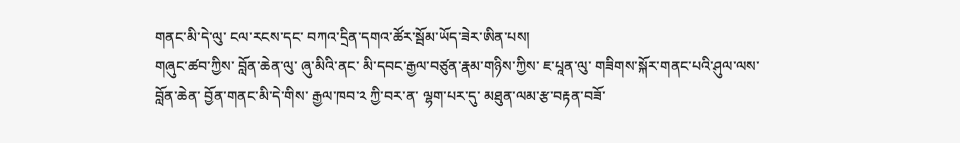གནང་མི་དེ་ལུ་ ངལ་རངས་དང་ བཀའ་དྲིན་དགའ་ཚོར་སྦོམ་ཡོད་ཟེར་ཨིན་པས།
གཞུང་ཚབ་ཀྱིས་ བློན་ཆེན་ལུ་ ཞུ་མིའི་ནང་ མི་དབང་རྒྱལ་བཙུན་རྣམ་གཉིས་ཀྱིས་ ཇ་པཱན་ལུ་ གཟིགས་སྐོར་གནང་པའི་ཤུལ་ལས་ བློན་ཆེན་ བྱོན་གནང་མི་དེ་གིས་ རྒྱལ་ཁབ་༢ ཀྱི་བར་ན་ ལྷག་པར་དུ་ མཐུན་ལམ་རྩ་བརྟན་བཟོ་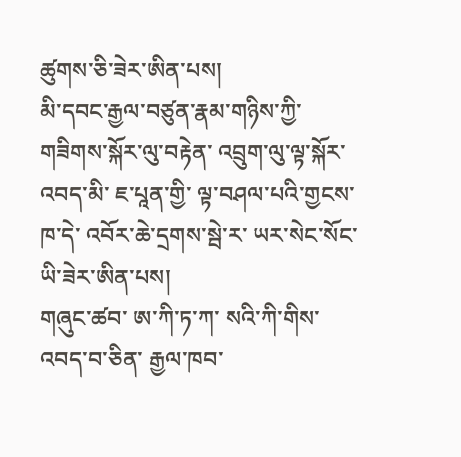ཚུགས་ཅི་ཟེར་ཨིན་པས།
མི་དབང་རྒྱལ་བཙུན་རྣམ་གཉིས་ཀྱི་ གཟིགས་སྐོར་ལུ་བརྟེན་ འབྲུག་ལུ་ལྟ་སྐོར་འབད་མི་ ཇ་པཱན་གྱི་ ལྟ་བཤལ་པའི་གྱངས་ཁ་དེ་ འབོར་ཆེ་དྲགས་སྦེ་ར་ ཡར་སེང་སོང་ཡི་ཟེར་ཨིན་པས།
གཞུང་ཚབ་ ཨ་ཀི་ཏ་ཀ་ སའི་ཀི་གིས་འབད་བ་ཅིན་ རྒྱལ་ཁབ་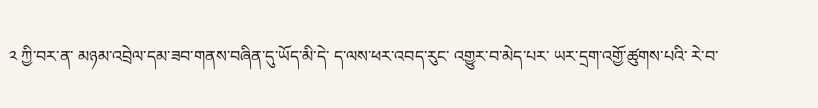༢ ཀྱི་བར་ན་ མཉམ་འབྲེལ་དམ་ཟབ་གནས་བཞིན་དུ་ཡོད་མི་དེ་ ད་ལས་ཕར་འབད་རུང་ འགྱུར་བ་མེད་པར་ ཡར་དྲག་འགྱོ་ཚུགས་པའི་ རེ་བ་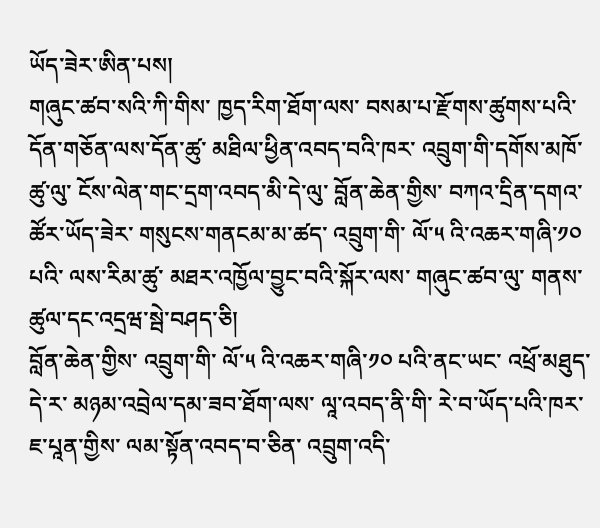ཡོད་ཟེར་ཨིན་པས།
གཞུང་ཚབ་སའི་ཀི་གིས་ ཁྱད་རིག་ཐོག་ལས་ བསམ་པ་རྫོགས་ཚུགས་པའི་ དོན་གཅོན་ལས་དོན་ཚུ་ མཐིལ་ཕྱིན་འབད་བའི་ཁར་ འབྲུག་གི་དགོས་མཁོ་ཚུ་ལུ་ ངོས་ལེན་གང་དྲག་འབད་མི་དེ་ལུ་ བློན་ཆེན་གྱིས་ བཀའ་དྲིན་དགའ་ཚོར་ཡོད་ཟེར་ གསུངས་གནངམ་མ་ཚད་ འབྲུག་གི་ ལོ་༥ འི་འཆར་གཞི་༡༠ པའི་ ལས་རིམ་ཚུ་ མཐར་འཁྱོལ་བྱུང་བའི་སྐོར་ལས་ གཞུང་ཚབ་ལུ་ གནས་ཚུལ་དང་འདྲཝ་སྦེ་བཤད་ཅི།
བློན་ཆེན་གྱིས་ འབྲུག་གི་ ལོ་༥ འི་འཆར་གཞི་༡༠ པའི་ནང་ཡང་ འཕྲོ་མཐུད་དེ་ར་ མཉམ་འབྲེལ་དམ་ཟབ་ཐོག་ལས་ ལཱ་འབད་ནི་གི་ རེ་བ་ཡོད་པའི་ཁར་ ཇ་པཱན་གྱིས་ ལམ་སྟོན་འབད་བ་ཅིན་ འབྲུག་འདི་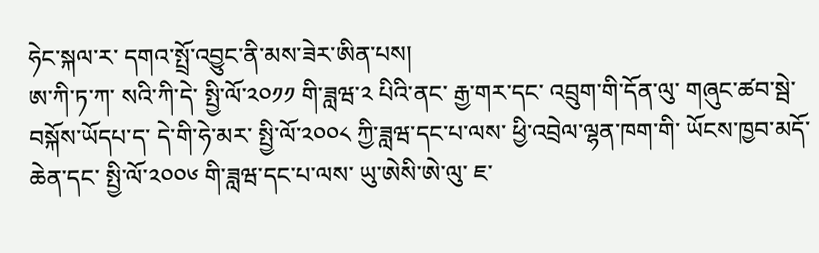ཧེང་སྐལ་ར་ དགའ་སྤྲོ་འབྱུང་ནི་མས་ཟེར་ཨིན་པས།
ཨ་ཀི་ཏ་ཀ་ སའི་ཀི་དེ་ སྤྱི་ལོ་༢༠༡༡ གི་ཟླཝ་༢ པིའི་ནང་ རྒྱ་གར་དང་ འབྲུག་གི་དོན་ལུ་ གཞུང་ཚབ་སྦེ་ བསྐོས་ཡོདཔ་ད་ དེ་གི་ཧེ་མར་ སྤྱི་ལོ་༢༠༠༨ ཀྱི་ཟླཝ་དང་པ་ལས་ ཕྱི་འབྲེལ་ལྷན་ཁག་གི་ ཡོངས་ཁྱབ་མདོ་ཆེན་དང་ སྤྱི་ལོ་༢༠༠༦ གི་ཟླཝ་དང་པ་ལས་ ཡུ་ཨེསི་ཨེ་ལུ་ ཇ་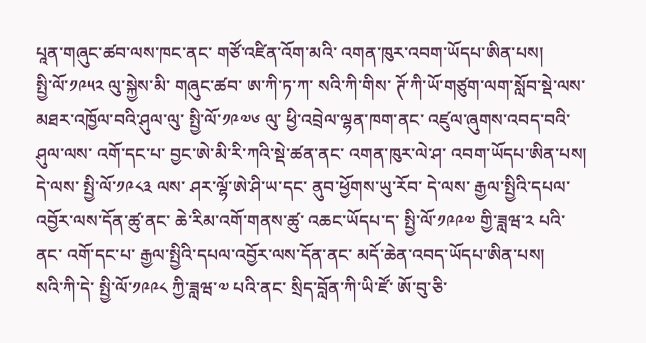པཱན་གཞུང་ཚབ་ལས་ཁང་ནང་ གཙོ་འཛིན་འོག་མའི་ འགན་ཁུར་འབག་ཡོདཔ་ཨིན་པས།
སྤྱི་ལོ་༡༩༥༢ ལུ་སྐྱེས་མི་ གཞུང་ཚབ་ ཨ་ཀི་ཏ་ཀ་ སའི་ཀི་གིས་ ཊོ་ཀི་ཡོ་གཙུག་ལག་སློབ་སྡེ་ལས་ མཐར་འཁྱོལ་བའི་ཤུལ་ལུ་ སྤྱི་ལོ་༡༩༧༦ ལུ་ ཕྱི་འབྲེལ་ལྷན་ཁག་ནང་ འཛུལ་ཞུགས་འབད་བའི་ཤུལ་ལས་ འགོ་དང་པ་ བྱང་ཨེ་མི་རི་ཀའི་སྡེ་ཚན་ནང་ འགན་ཁུར་ལེ་ཤ་ འབག་ཡོདཔ་ཨིན་པས།
དེ་ལས་ སྤྱི་ལོ་༡༩༨༣ ལས་ ཤར་ལྷོ་ཨེ་ཤི་ཡ་དང་ ནུབ་ཕྱོགས་ཡུ་རོབ་ དེ་ལས་ རྒྱལ་སྤྱིའི་དཔལ་འབྱོར་ལས་དོན་ཚུ་ནང་ ཆེ་རིམ་འགོ་གནས་ཚུ་ འཆང་ཡོདཔ་ད་ སྤྱི་ལོ་༡༩༩༧ གྱི་ཟླཝ་༢ པའི་ནང་ འགོ་དང་པ་ རྒྱལ་སྤྱིའི་དཔལ་འབྱོར་ལས་དོན་ནང་ མདོ་ཆེན་འབད་ཡོདཔ་ཨིན་པས།
སའི་ཀི་དེ་ སྤྱི་ལོ་༡༩༩༨ ཀྱི་ཟླཝ་༧ པའི་ནང་ སྲིད་བློན་ཀི་ཡི་ཛོ་ ཨོ་བུ་ཅི་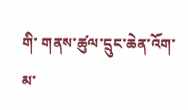གི་ གནས་ཚུལ་དྲུང་ཆེན་འོག་མ་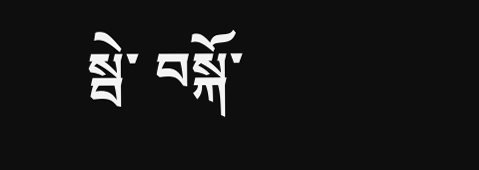སྦེ་ བསྐོ་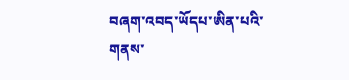བཞག་འབད་ཡོདཔ་ཨིན་པའི་གནས་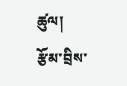ཚུལ།
རྩོམ་བྲིས་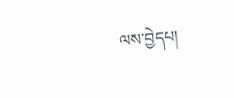ལས་བྱེདཔ།